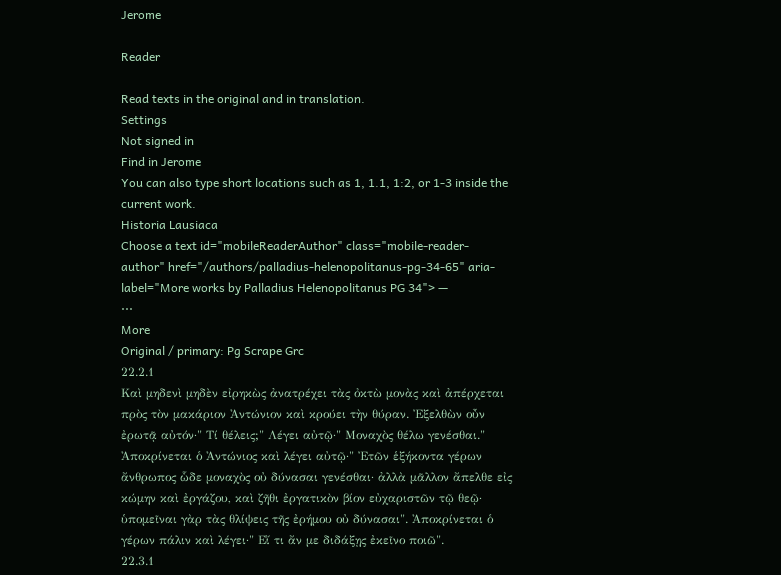Jerome

Reader

Read texts in the original and in translation.
Settings
Not signed in
Find in Jerome
You can also type short locations such as 1, 1.1, 1:2, or 1-3 inside the current work.
Historia Lausiaca
Choose a text id="mobileReaderAuthor" class="mobile-reader-author" href="/authors/palladius-helenopolitanus-pg-34-65" aria-label="More works by Palladius Helenopolitanus PG 34"> —
⋯
More
Original / primary: Pg Scrape Grc
22.2.1
Καὶ μηδενὶ μηδὲν εἰρηκὼς ἀνατρέχει τὰς ὀκτὼ μονὰς καὶ ἀπέρχεται πρὸς τὸν μακάριον Ἀντώνιον καὶ κρούει τὴν θύραν. Ἐξελθὼν οὖν ἐρωτᾷ αὐτόν·" Τί θέλεις;" Λέγει αὐτῷ·" Μοναχὸς θέλω γενέσθαι." Ἀποκρίνεται ὁ Ἀντώνιος καὶ λέγει αὐτῷ·" Ἐτῶν ἑξήκοντα γέρων ἄνθρωπος ὧδε μοναχὸς οὐ δύνασαι γενέσθαι· ἀλλὰ μᾶλλον ἄπελθε εἰς κώμην καὶ ἐργάζου, καὶ ζῆθι ἐργατικὸν βίον εὐχαριστῶν τῷ θεῷ· ὑπομεῖναι γὰρ τὰς θλίψεις τῆς ἐρήμου οὐ δύνασαι". Ἀποκρίνεται ὁ γέρων πάλιν καὶ λέγει·" Εἴ τι ἄν με διδάξῃς ἐκεῖνο ποιῶ".
22.3.1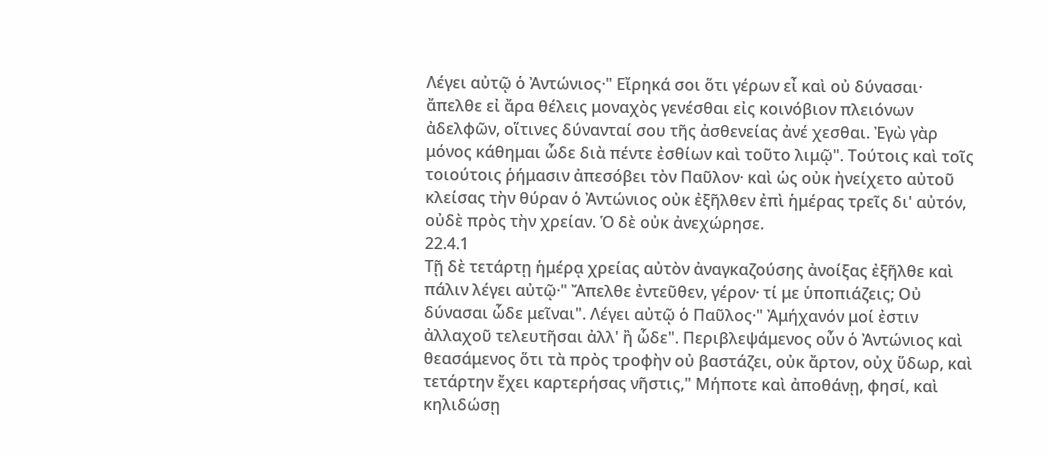Λέγει αὐτῷ ὁ Ἀντώνιος·" Εἴρηκά σοι ὅτι γέρων εἶ καὶ οὐ δύνασαι· ἄπελθε εἰ ἄρα θέλεις μοναχὸς γενέσθαι εἰς κοινόβιον πλειόνων ἀδελφῶν, οἵτινες δύνανταί σου τῆς ἀσθενείας ἀνέ χεσθαι. Ἐγὼ γὰρ μόνος κάθημαι ὧδε διὰ πέντε ἐσθίων καὶ τοῦτο λιμῷ". Τούτοις καὶ τοῖς τοιούτοις ῥήμασιν ἀπεσόβει τὸν Παῦλον· καὶ ὡς οὐκ ἠνείχετο αὐτοῦ κλείσας τὴν θύραν ὁ Ἀντώνιος οὐκ ἐξῆλθεν ἐπὶ ἡμέρας τρεῖς δι' αὐτόν, οὐδὲ πρὸς τὴν χρείαν. Ὁ δὲ οὐκ ἀνεχώρησε.
22.4.1
Τῇ δὲ τετάρτῃ ἡμέρᾳ χρείας αὐτὸν ἀναγκαζούσης ἀνοίξας ἐξῆλθε καὶ πάλιν λέγει αὐτῷ·" Ἄπελθε ἐντεῦθεν, γέρον· τί με ὑποπιάζεις; Οὐ δύνασαι ὧδε μεῖναι". Λέγει αὐτῷ ὁ Παῦλος·" Ἀμήχανόν μοί ἐστιν ἀλλαχοῦ τελευτῆσαι ἀλλ' ἢ ὧδε". Περιβλεψάμενος οὖν ὁ Ἀντώνιος καὶ θεασάμενος ὅτι τὰ πρὸς τροφὴν οὐ βαστάζει, οὐκ ἄρτον, οὐχ ὕδωρ, καὶ τετάρτην ἔχει καρτερήσας νῆστις," Μήποτε καὶ ἀποθάνῃ, φησί, καὶ κηλιδώσῃ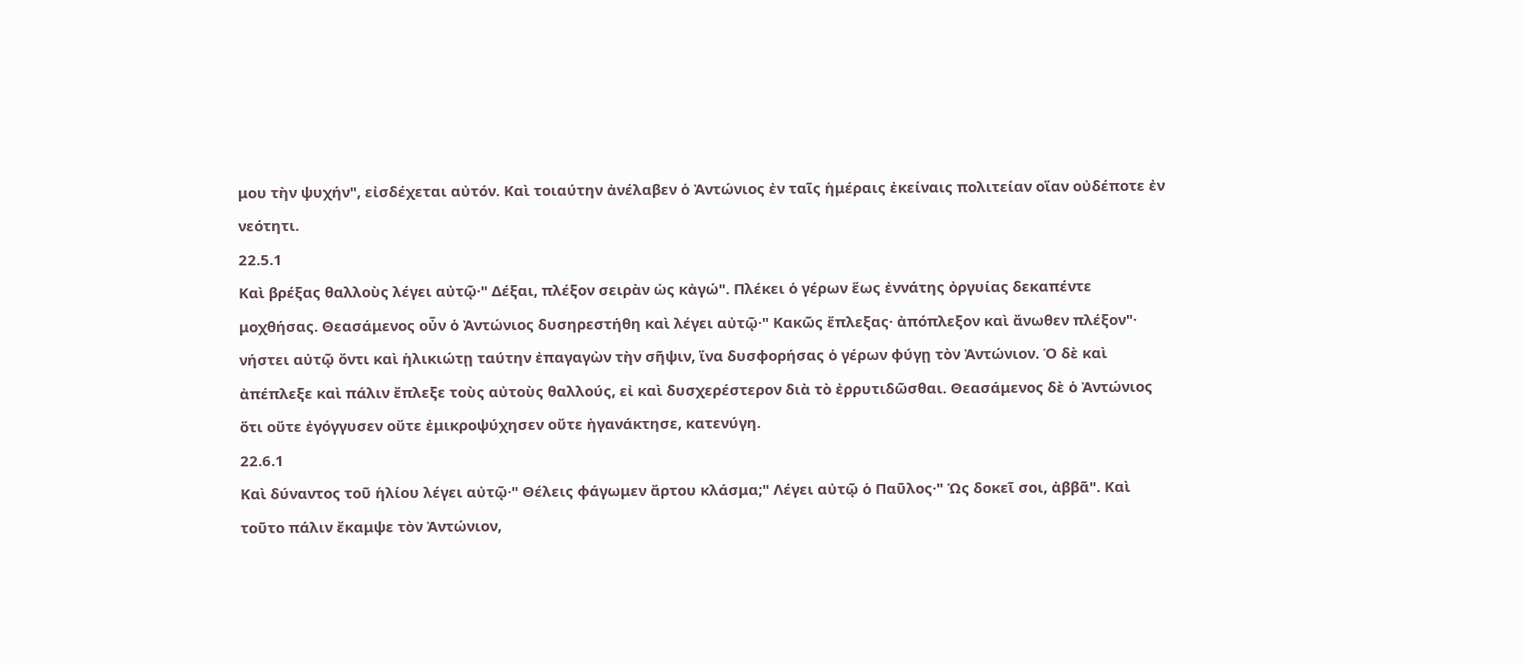μου τὴν ψυχήν", εἰσδέχεται αὐτόν. Καὶ τοιαύτην ἀνέλαβεν ὁ Ἀντώνιος ἐν ταῖς ἡμέραις ἐκείναις πολιτείαν οἵαν οὐδέποτε ἐν νεότητι.
22.5.1
Καὶ βρέξας θαλλοὺς λέγει αὐτῷ·" Δέξαι, πλέξον σειρὰν ὡς κἀγώ". Πλέκει ὁ γέρων ἕως ἐννάτης ὀργυίας δεκαπέντε μοχθήσας. Θεασάμενος οὖν ὁ Ἀντώνιος δυσηρεστήθη καὶ λέγει αὐτῷ·" Κακῶς ἔπλεξας· ἀπόπλεξον καὶ ἄνωθεν πλέξον"· νήστει αὐτῷ ὄντι καὶ ἡλικιώτῃ ταύτην ἐπαγαγὼν τὴν σῆψιν, ἵνα δυσφορήσας ὁ γέρων φύγῃ τὸν Ἀντώνιον. Ὁ δὲ καὶ ἀπέπλεξε καὶ πάλιν ἔπλεξε τοὺς αὐτοὺς θαλλούς, εἰ καὶ δυσχερέστερον διὰ τὸ ἐρρυτιδῶσθαι. Θεασάμενος δὲ ὁ Ἀντώνιος ὅτι οὔτε ἐγόγγυσεν οὔτε ἐμικροψύχησεν οὔτε ἠγανάκτησε, κατενύγη.
22.6.1
Καὶ δύναντος τοῦ ἡλίου λέγει αὐτῷ·" Θέλεις φάγωμεν ἄρτου κλάσμα;" Λέγει αὐτῷ ὁ Παῦλος·" Ὡς δοκεῖ σοι, ἀββᾶ". Καὶ τοῦτο πάλιν ἔκαμψε τὸν Ἀντώνιον,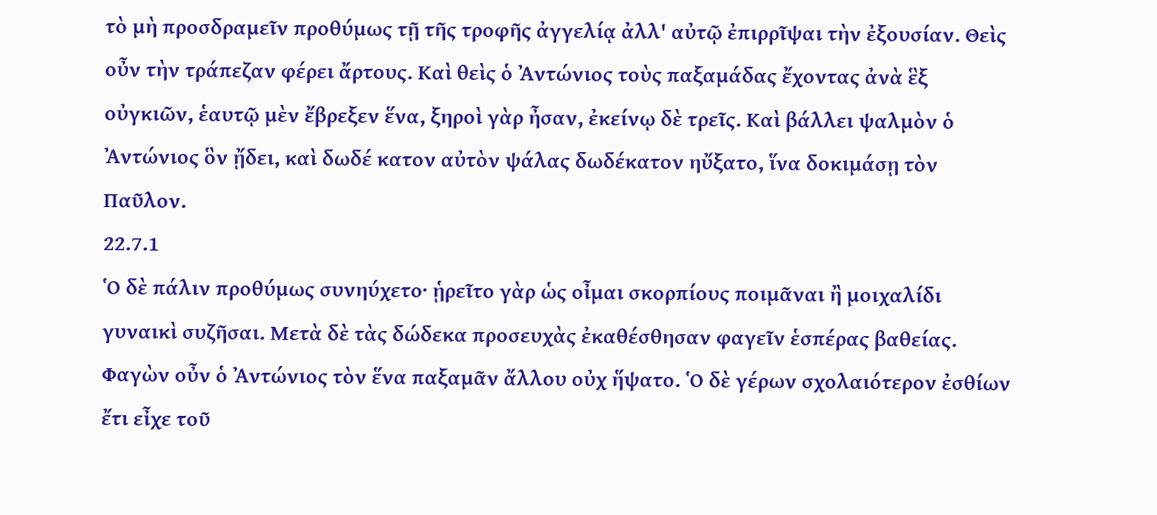τὸ μὴ προσδραμεῖν προθύμως τῇ τῆς τροφῆς ἀγγελίᾳ ἀλλ' αὐτῷ ἐπιρρῖψαι τὴν ἐξουσίαν. Θεὶς οὖν τὴν τράπεζαν φέρει ἄρτους. Καὶ θεὶς ὁ Ἀντώνιος τοὺς παξαμάδας ἔχοντας ἀνὰ ἓξ οὐγκιῶν, ἑαυτῷ μὲν ἔβρεξεν ἕνα, ξηροὶ γὰρ ἦσαν, ἐκείνῳ δὲ τρεῖς. Καὶ βάλλει ψαλμὸν ὁ Ἀντώνιος ὃν ᾔδει, καὶ δωδέ κατον αὐτὸν ψάλας δωδέκατον ηὔξατο, ἵνα δοκιμάσῃ τὸν Παῦλον.
22.7.1
Ὁ δὲ πάλιν προθύμως συνηύχετο· ᾑρεῖτο γὰρ ὡς οἶμαι σκορπίους ποιμᾶναι ἢ μοιχαλίδι γυναικὶ συζῆσαι. Μετὰ δὲ τὰς δώδεκα προσευχὰς ἐκαθέσθησαν φαγεῖν ἑσπέρας βαθείας. Φαγὼν οὖν ὁ Ἀντώνιος τὸν ἕνα παξαμᾶν ἄλλου οὐχ ἥψατο. Ὁ δὲ γέρων σχολαιότερον ἐσθίων ἔτι εἶχε τοῦ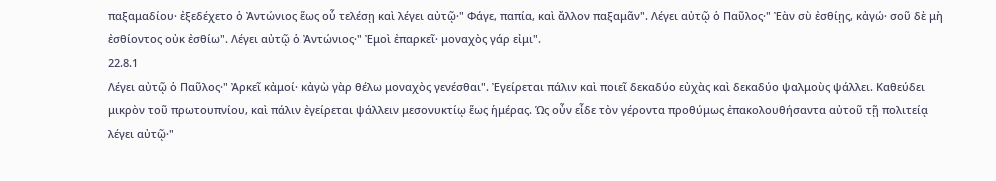παξαμαδίου· ἐξεδέχετο ὁ Ἀντώνιος ἕως οὗ τελέσῃ καὶ λέγει αὐτῷ·" Φάγε, παπία, καὶ ἄλλον παξαμᾶν". Λέγει αὐτῷ ὁ Παῦλος·" Ἐὰν σὺ ἐσθίῃς, κἀγώ· σοῦ δὲ μὴ ἐσθίοντος οὐκ ἐσθίω". Λέγει αὐτῷ ὁ Ἀντώνιος·" Ἐμοὶ ἐπαρκεῖ· μοναχὸς γάρ εἰμι".
22.8.1
Λέγει αὐτῷ ὁ Παῦλος·" Ἀρκεῖ κἀμοί· κἀγὼ γὰρ θέλω μοναχὸς γενέσθαι". Ἐγείρεται πάλιν καὶ ποιεῖ δεκαδύο εὐχὰς καὶ δεκαδύο ψαλμοὺς ψάλλει. Καθεύδει μικρὸν τοῦ πρωτουπνίου, καὶ πάλιν ἐγείρεται ψάλλειν μεσονυκτίῳ ἕως ἡμέρας. Ὡς οὖν εἶδε τὸν γέροντα προθύμως ἐπακολουθήσαντα αὐτοῦ τῇ πολιτείᾳ λέγει αὐτῷ·"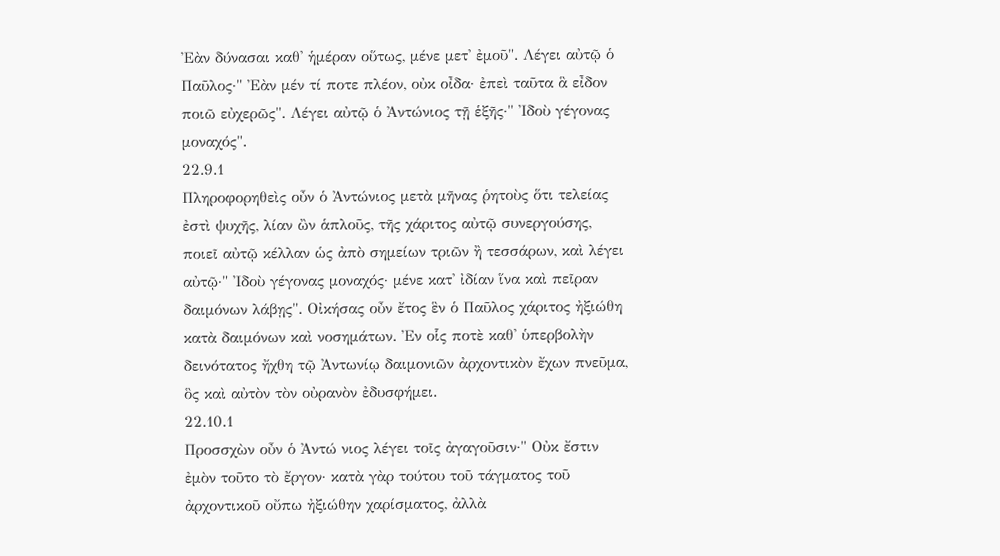Ἐὰν δύνασαι καθ' ἡμέραν οὕτως, μένε μετ' ἐμοῦ". Λέγει αὐτῷ ὁ Παῦλος·" Ἐὰν μέν τί ποτε πλέον, οὐκ οἶδα· ἐπεὶ ταῦτα ἃ εἶδον ποιῶ εὐχερῶς". Λέγει αὐτῷ ὁ Ἀντώνιος τῇ ἑξῆς·" Ἰδοὺ γέγονας μοναχός".
22.9.1
Πληροφορηθεὶς οὖν ὁ Ἀντώνιος μετὰ μῆνας ῥητοὺς ὅτι τελείας ἐστὶ ψυχῆς, λίαν ὢν ἁπλοῦς, τῆς χάριτος αὐτῷ συνεργούσης, ποιεῖ αὐτῷ κέλλαν ὡς ἀπὸ σημείων τριῶν ἢ τεσσάρων, καὶ λέγει αὐτῷ·" Ἰδοὺ γέγονας μοναχός· μένε κατ' ἰδίαν ἵνα καὶ πεῖραν δαιμόνων λάβῃς". Οἰκήσας οὖν ἔτος ἓν ὁ Παῦλος χάριτος ἠξιώθη κατὰ δαιμόνων καὶ νοσημάτων. Ἐν οἷς ποτὲ καθ' ὑπερβολὴν δεινότατος ἤχθη τῷ Ἀντωνίῳ δαιμονιῶν ἀρχοντικὸν ἔχων πνεῦμα, ὃς καὶ αὐτὸν τὸν οὐρανὸν ἐδυσφήμει.
22.10.1
Προσσχὼν οὖν ὁ Ἀντώ νιος λέγει τοῖς ἀγαγοῦσιν·" Οὐκ ἔστιν ἐμὸν τοῦτο τὸ ἔργον· κατὰ γὰρ τούτου τοῦ τάγματος τοῦ ἀρχοντικοῦ οὔπω ἠξιώθην χαρίσματος, ἀλλὰ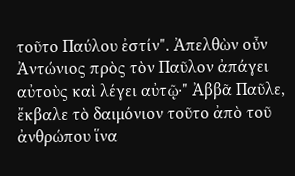τοῦτο Παύλου ἐστίν". Ἀπελθὼν οὖν Ἀντώνιος πρὸς τὸν Παῦλον ἀπάγει αὐτοὺς καὶ λέγει αὐτῷ·" Ἀββᾶ Παῦλε, ἔκβαλε τὸ δαιμόνιον τοῦτο ἀπὸ τοῦ ἀνθρώπου ἵνα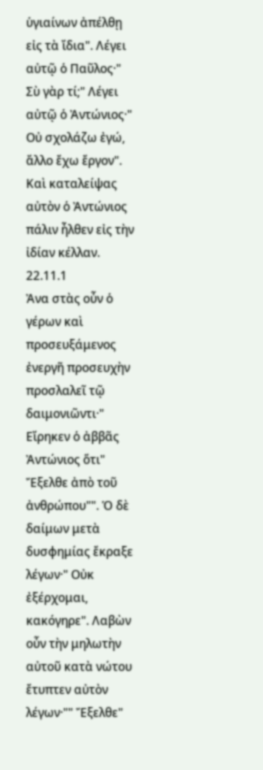ὑγιαίνων ἀπέλθῃ εἰς τὰ ἴδια". Λέγει αὐτῷ ὁ Παῦλος·" Σὺ γὰρ τί;" Λέγει αὐτῷ ὁ Ἀντώνιος·" Οὐ σχολάζω ἐγώ, ἄλλο ἔχω ἔργον". Καὶ καταλείψας αὐτὸν ὁ Ἀντώνιος πάλιν ἦλθεν εἰς τὴν ἰδίαν κέλλαν.
22.11.1
Ἀνα στὰς οὖν ὁ γέρων καὶ προσευξάμενος ἐνεργῆ προσευχὴν προσλαλεῖ τῷ δαιμονιῶντι·" Εἴρηκεν ὁ ἀββᾶς Ἀντώνιος ὅτι" Ἔξελθε ἀπὸ τοῦ ἀνθρώπου"". Ὁ δὲ δαίμων μετὰ δυσφημίας ἔκραξε λέγων·" Οὐκ ἐξέρχομαι, κακόγηρε". Λαβὼν οὖν τὴν μηλωτὴν αὐτοῦ κατὰ νώτου ἔτυπτεν αὐτὸν λέγων·"" Ἔξελθε"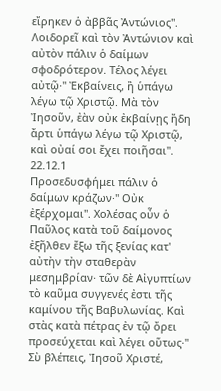εἴρηκεν ὁ ἀββᾶς Ἀντώνιος". Λοιδορεῖ καὶ τὸν Ἀντώνιον καὶ αὐτὸν πάλιν ὁ δαίμων σφοδρότερον. Τέλος λέγει αὐτῷ·" Ἐκβαίνεις, ἢ ὑπάγω λέγω τῷ Χριστῷ. Μὰ τὸν Ἰησοῦν, ἐὰν οὐκ ἐκβαίνῃς ἤδη ἄρτι ὑπάγω λέγω τῷ Χριστῷ, καὶ οὐαί σοι ἔχει ποιῆσαι".
22.12.1
Προσεδυσφήμει πάλιν ὁ δαίμων κράζων·" Οὐκ ἐξέρχομαι". Χολέσας οὖν ὁ Παῦλος κατὰ τοῦ δαίμονος ἐξῆλθεν ἔξω τῆς ξενίας κατ' αὐτὴν τὴν σταθερὰν μεσημβρίαν· τῶν δὲ Αἰγυπτίων τὸ καῦμα συγγενές ἐστι τῆς καμίνου τῆς Βαβυλωνίας. Καὶ στὰς κατὰ πέτρας ἐν τῷ ὄρει προσεύχεται καὶ λέγει οὕτως·" Σὺ βλέπεις, Ἰησοῦ Χριστέ,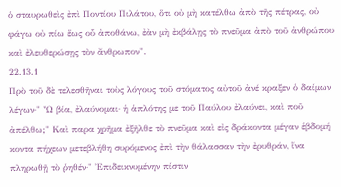ὁ σταυρωθεὶς ἐπὶ Ποντίου Πιλάτου, ὅτι οὐ μὴ κατέλθω ἀπὸ τῆς πέτρας, οὐ φάγω οὐ πίω ἕως οὗ ἀποθάνω, ἐὰν μὴ ἐκβάλῃς τὸ πνεῦμα ἀπὸ τοῦ ἀνθρώπου καὶ ἐλευθερώσῃς τὸν ἄνθρωπον".
22.13.1
Πρὸ τοῦ δὲ τελεσθῆναι τοὺς λόγους τοῦ στόματος αὐτοῦ ἀνέ κραξεν ὁ δαίμων λέγων·" Ὦ βία, ἐλαύνομαι· ἡ ἁπλότης με τοῦ Παύλου ἐλαύνει, καὶ ποῦ ἀπέλθω;" Καὶ παρα χρῆμα ἐξῆλθε τὸ πνεῦμα καὶ εἰς δράκοντα μέγαν ἑβδομή κοντα πήχεων μετεβλήθη συρόμενος ἐπὶ τὴν θάλασσαν τὴν ἐρυθράν, ἵνα πληρωθῇ τὸ ῥηθέν·" Ἐπιδεικνυμένην πίστιν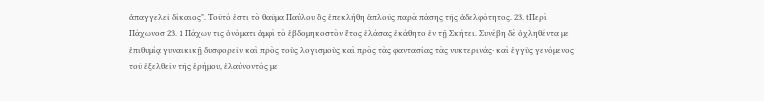ἀπαγγελεῖ δίκαιος". Τοῦτό ἐστι τὸ θαῦμα Παύλου ὃς ἐπεκλήθη ἁπλοῦς παρὰ πάσης τῆς ἀδελφότητος. 23. tΠερὶ Πάχωνοσ 23. 1 Πάχων τις ὀνόματι ἀμφὶ τὸ ἑβδομηκοστὸν ἔτος ἐλάσας ἐκάθητο ἐν τῇ Σκήτει. Συνέβη δὲ ὀχληθέντα με ἐπιθυμίᾳ γυναικικῇ δυσφορεῖν καὶ πρὸς τοὺς λογισμοὺς καὶ πρὸς τὰς φαντασίας τὰς νυκτερινάς· καὶ ἐγγὺς γενόμενος τοῦ ἐξελθεῖν τῆς ἐρήμου, ἐλαύνοντός με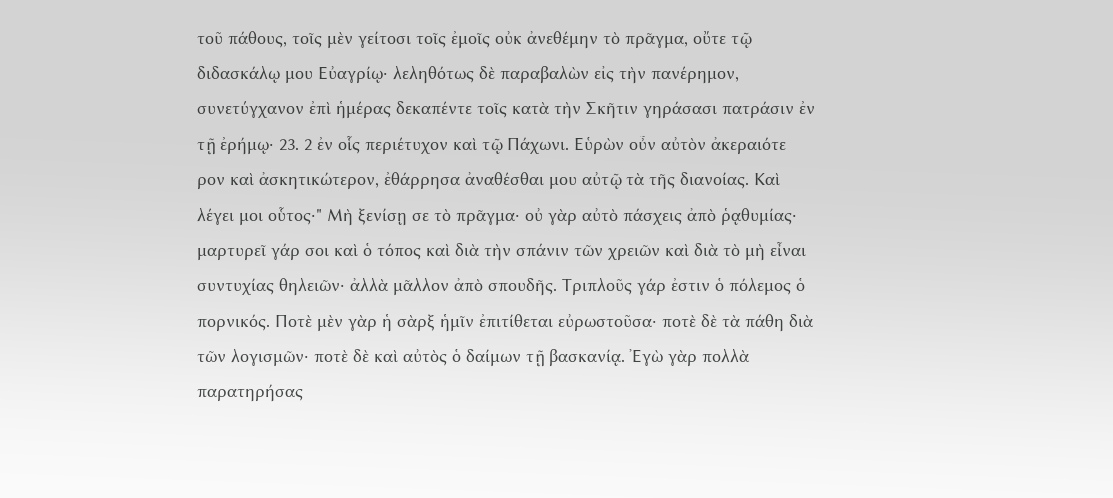τοῦ πάθους, τοῖς μὲν γείτοσι τοῖς ἐμοῖς οὐκ ἀνεθέμην τὸ πρᾶγμα, οὔτε τῷ διδασκάλῳ μου Εὐαγρίῳ· λεληθότως δὲ παραβαλὼν εἰς τὴν πανέρημον, συνετύγχανον ἐπὶ ἡμέρας δεκαπέντε τοῖς κατὰ τὴν Σκῆτιν γηράσασι πατράσιν ἐν τῇ ἐρήμῳ· 23. 2 ἐν οἷς περιέτυχον καὶ τῷ Πάχωνι. Εὑρὼν οὖν αὐτὸν ἀκεραιότε ρον καὶ ἀσκητικώτερον, ἐθάρρησα ἀναθέσθαι μου αὐτῷ τὰ τῆς διανοίας. Καὶ λέγει μοι οὗτος·" Μὴ ξενίσῃ σε τὸ πρᾶγμα· οὐ γὰρ αὐτὸ πάσχεις ἀπὸ ῥᾳθυμίας· μαρτυρεῖ γάρ σοι καὶ ὁ τόπος καὶ διὰ τὴν σπάνιν τῶν χρειῶν καὶ διὰ τὸ μὴ εἶναι συντυχίας θηλειῶν· ἀλλὰ μᾶλλον ἀπὸ σπουδῆς. Τριπλοῦς γάρ ἐστιν ὁ πόλεμος ὁ πορνικός. Ποτὲ μὲν γὰρ ἡ σὰρξ ἡμῖν ἐπιτίθεται εὐρωστοῦσα· ποτὲ δὲ τὰ πάθη διὰ τῶν λογισμῶν· ποτὲ δὲ καὶ αὐτὸς ὁ δαίμων τῇ βασκανίᾳ. Ἐγὼ γὰρ πολλὰ παρατηρήσας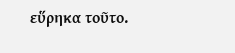εὕρηκα τοῦτο.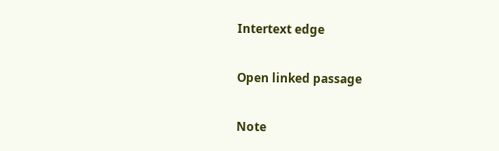Intertext edge

Open linked passage

Note